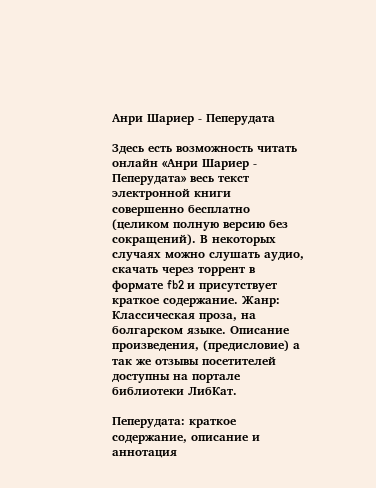Анри Шариер - Пеперудата

Здесь есть возможность читать онлайн «Анри Шариер - Пеперудата» весь текст электронной книги совершенно бесплатно (целиком полную версию без сокращений). В некоторых случаях можно слушать аудио, скачать через торрент в формате fb2 и присутствует краткое содержание. Жанр: Классическая проза, на болгарском языке. Описание произведения, (предисловие) а так же отзывы посетителей доступны на портале библиотеки ЛибКат.

Пеперудата: краткое содержание, описание и аннотация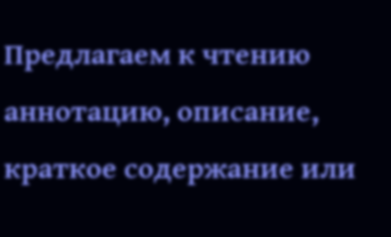Предлагаем к чтению аннотацию, описание, краткое содержание или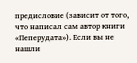предисловие (зависит от того, что написал сам автор книги «Пеперудата»). Если вы не нашли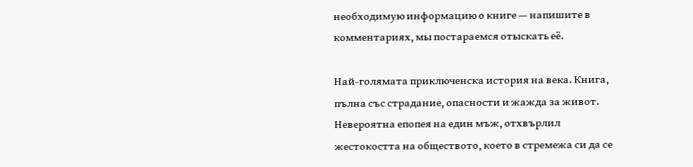необходимую информацию о книге — напишите в комментариях, мы постараемся отыскать её.

Най-голямата приключенска история на века. Книга, пълна със страдание, опасности и жажда за живот. Невероятна епопея на един мъж, отхвърлил жестокостта на обществото, което в стремежа си да се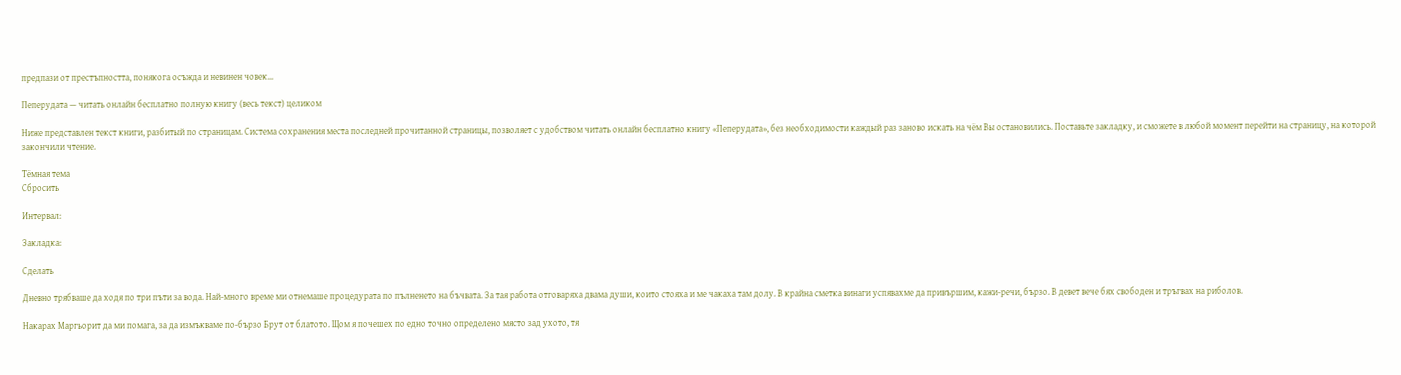предпази от престъпността, понякога осъжда и невинен човек…

Пеперудата — читать онлайн бесплатно полную книгу (весь текст) целиком

Ниже представлен текст книги, разбитый по страницам. Система сохранения места последней прочитанной страницы, позволяет с удобством читать онлайн бесплатно книгу «Пеперудата», без необходимости каждый раз заново искать на чём Вы остановились. Поставьте закладку, и сможете в любой момент перейти на страницу, на которой закончили чтение.

Тёмная тема
Сбросить

Интервал:

Закладка:

Сделать

Дневно трябваше да ходя по три пъти за вода. Най-много време ми отнемаше процедурата по пълненето на бъчвата. За тая работа отговаряха двама души, които стояха и ме чакаха там долу. В крайна сметка винаги успявахме да привършим, кажи-речи, бързо. В девет вече бях свободен и тръгвах на риболов.

Накарах Маргьорит да ми помага, за да измъкваме по-бързо Брут от блатото. Щом я почешех по едно точно определено място зад ухото, тя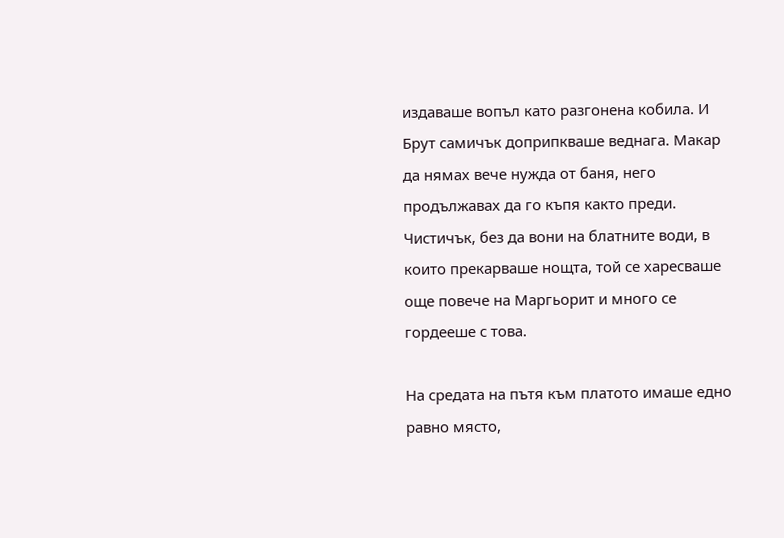издаваше вопъл като разгонена кобила. И Брут самичък доприпкваше веднага. Макар да нямах вече нужда от баня, него продължавах да го къпя както преди. Чистичък, без да вони на блатните води, в които прекарваше нощта, той се харесваше още повече на Маргьорит и много се гордееше с това.

На средата на пътя към платото имаше едно равно място,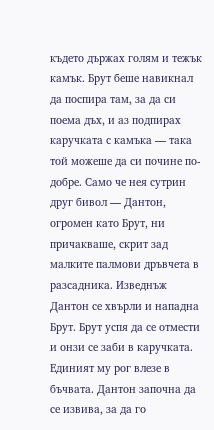където държах голям и тежък камък. Брут беше навикнал да поспира там, за да си поема дъх, и аз подпирах каручката с камъка — така той можеше да си почине по-добре. Само че нея сутрин друг бивол — Дантон, огромен като Брут, ни причакваше, скрит зад малките палмови дръвчета в разсадника. Изведнъж Дантон се хвърли и нападна Брут. Брут успя да се отмести и онзи се заби в каручката. Единият му рог влезе в бъчвата. Дантон започна да се извива, за да го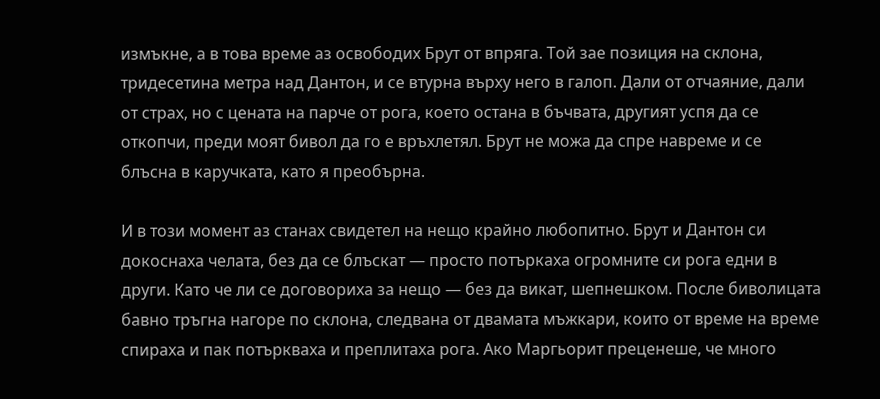измъкне, а в това време аз освободих Брут от впряга. Той зае позиция на склона, тридесетина метра над Дантон, и се втурна върху него в галоп. Дали от отчаяние, дали от страх, но с цената на парче от рога, което остана в бъчвата, другият успя да се откопчи, преди моят бивол да го е връхлетял. Брут не можа да спре навреме и се блъсна в каручката, като я преобърна.

И в този момент аз станах свидетел на нещо крайно любопитно. Брут и Дантон си докоснаха челата, без да се блъскат — просто потъркаха огромните си рога едни в други. Като че ли се договориха за нещо — без да викат, шепнешком. После биволицата бавно тръгна нагоре по склона, следвана от двамата мъжкари, които от време на време спираха и пак потъркваха и преплитаха рога. Ако Маргьорит преценеше, че много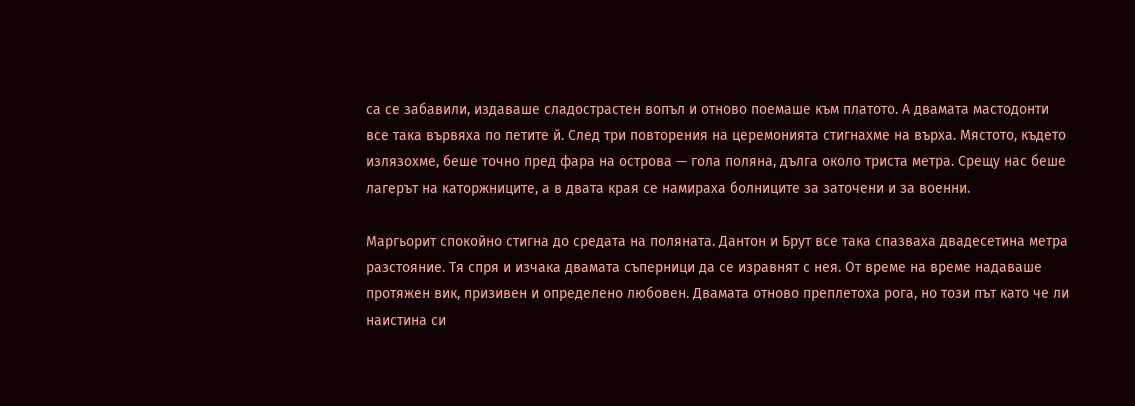са се забавили, издаваше сладострастен вопъл и отново поемаше към платото. А двамата мастодонти все така вървяха по петите й. След три повторения на церемонията стигнахме на върха. Мястото, където излязохме, беше точно пред фара на острова — гола поляна, дълга около триста метра. Срещу нас беше лагерът на каторжниците, а в двата края се намираха болниците за заточени и за военни.

Маргьорит спокойно стигна до средата на поляната. Дантон и Брут все така спазваха двадесетина метра разстояние. Тя спря и изчака двамата съперници да се изравнят с нея. От време на време надаваше протяжен вик, призивен и определено любовен. Двамата отново преплетоха рога, но този път като че ли наистина си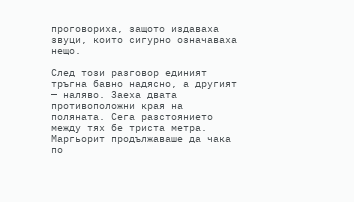проговориха, защото издаваха звуци, които сигурно означаваха нещо.

След този разговор единият тръгна бавно надясно, а другият — наляво. Заеха двата противоположни края на поляната. Сега разстоянието между тях бе триста метра. Маргьорит продължаваше да чака по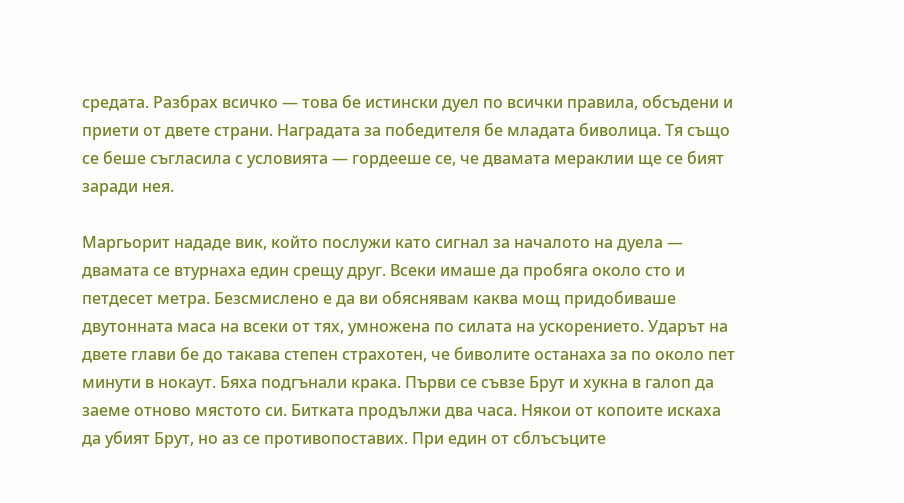средата. Разбрах всичко — това бе истински дуел по всички правила, обсъдени и приети от двете страни. Наградата за победителя бе младата биволица. Тя също се беше съгласила с условията — гордееше се, че двамата мераклии ще се бият заради нея.

Маргьорит нададе вик, който послужи като сигнал за началото на дуела — двамата се втурнаха един срещу друг. Всеки имаше да пробяга около сто и петдесет метра. Безсмислено е да ви обяснявам каква мощ придобиваше двутонната маса на всеки от тях, умножена по силата на ускорението. Ударът на двете глави бе до такава степен страхотен, че биволите останаха за по около пет минути в нокаут. Бяха подгънали крака. Първи се съвзе Брут и хукна в галоп да заеме отново мястото си. Битката продължи два часа. Някои от копоите искаха да убият Брут, но аз се противопоставих. При един от сблъсъците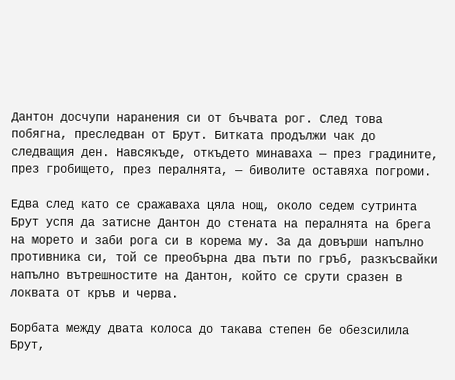Дантон досчупи наранения си от бъчвата рог. След това побягна, преследван от Брут. Битката продължи чак до следващия ден. Навсякъде, откъдето минаваха — през градините, през гробището, през пералнята, — биволите оставяха погроми.

Едва след като се сражаваха цяла нощ, около седем сутринта Брут успя да затисне Дантон до стената на пералнята на брега на морето и заби рога си в корема му. За да довърши напълно противника си, той се преобърна два пъти по гръб, разкъсвайки напълно вътрешностите на Дантон, който се срути сразен в локвата от кръв и черва.

Борбата между двата колоса до такава степен бе обезсилила Брут,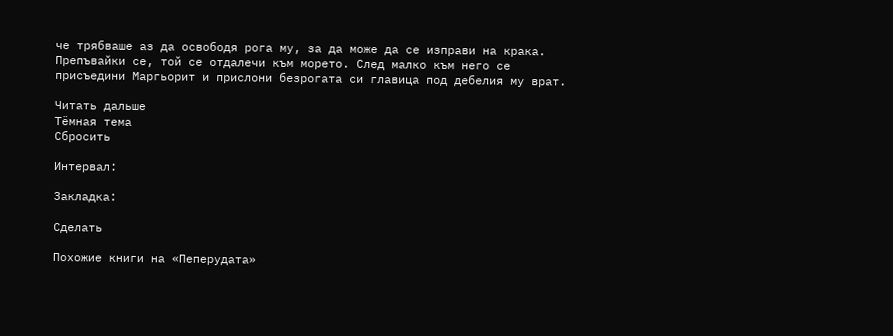че трябваше аз да освободя рога му, за да може да се изправи на крака. Препъвайки се, той се отдалечи към морето. След малко към него се присъедини Маргьорит и прислони безрогата си главица под дебелия му врат.

Читать дальше
Тёмная тема
Сбросить

Интервал:

Закладка:

Сделать

Похожие книги на «Пеперудата»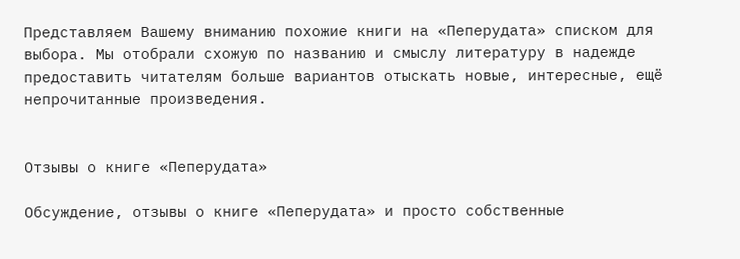Представляем Вашему вниманию похожие книги на «Пеперудата» списком для выбора. Мы отобрали схожую по названию и смыслу литературу в надежде предоставить читателям больше вариантов отыскать новые, интересные, ещё непрочитанные произведения.


Отзывы о книге «Пеперудата»

Обсуждение, отзывы о книге «Пеперудата» и просто собственные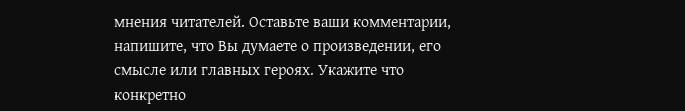мнения читателей. Оставьте ваши комментарии, напишите, что Вы думаете о произведении, его смысле или главных героях. Укажите что конкретно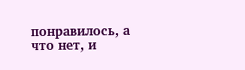понравилось, а что нет, и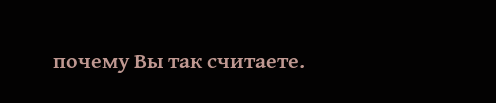почему Вы так считаете.